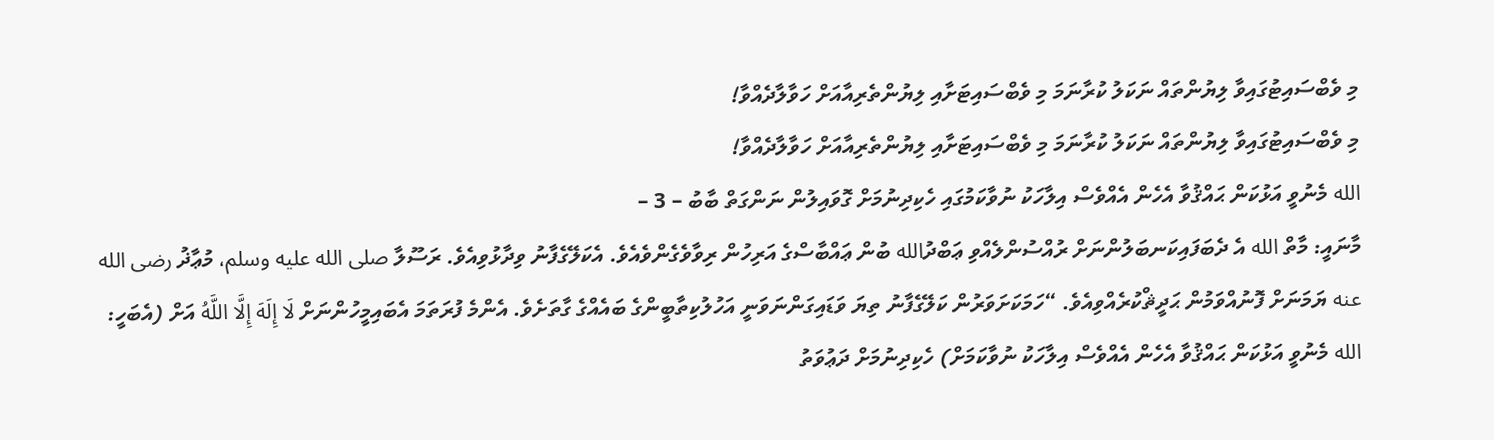މި ވެބްސައިޓުގައިވާ ލިޔުންތައް ނަކަލު ކުރާނަމަ މި ވެބްސައިޓަށާއި ލިޔުންތެރިއާއަށް ހަވާލާދެއްވާ!
މި ވެބްސައިޓުގައިވާ ލިޔުންތައް ނަކަލު ކުރާނަމަ މި ވެބްސައިޓަށާއި ލިޔުންތެރިއާއަށް ހަވާލާދެއްވާ!
الله މެނުވީ އަޅުކަން ޙައްޤުވާ އެހެން އެއްވެސް އިލާހަކު ނުވާކަމުގައި ހެކިދިނުމަށް ގޮވައިލުން ނަންގަތް ބާބު – 3 –
މާނައީ: މާތް الله އެ ދެބަފައިކަނބަލުންނަށް ރުއްސުންލެއްވި ޢަބްދުالله ބުން ޢައްބާސްގެ އަރިހުން ރިވާވެގެންވެއެވެ. އެކަލޭގެފާނު ވިދާޅުވިއެވެ. ރަސޫލާ صلى الله عليه وسلم، މުޢާޛު رضى الله عنه ޔަމަނަށް ފޮނުއްވަމުން ޙަދީޘްކުރެއްވިއެވެ. “ހަމަކަށަވަރުން ކަލޭގެފާނު ތިޔަ ވަޑައިގަންނަވަނީ އަހުލުކިތާބީންގެ ބައެއްގެ ގާތަށެވެ. އެންމެ ފުރަތަމަ އެބައިމީހުންނަށް لَا إِلَهَ إِلَّا اللَّهُ އަށް (އެބަހީ: الله މެނުވީ އަޅުކަން ޙައްޤުވާ އެހެން އެއްވެސް އިލާހަކު ނުވާކަމަށް) ހެކިދިނުމަށް ދަޢުވަތު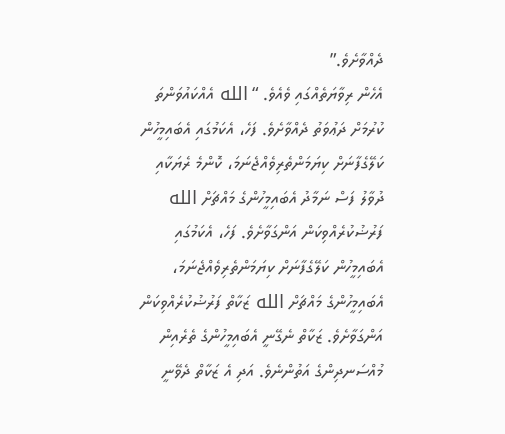ދެއްވާށެވެ.”
އެހެން ރިވާޔަތެއްގައި ވެއެވެ. “الله އެއްކައުވަންތަ ކުރުމަށް ދަޢުވަތު ދެއްވާށެވެ. ފަހެ، އެކަމުގައި އެބައިމީހުން ކަލޭގެފާނަށް ކިޔަމަންތެރިވެއްޖެނަމަ، ކޮންމެ ރެޔަކާއި ދުވާލު ފަސް ނަމާދު އެބައިމީހުންގެ މައްޗަށް الله ފަރުޟުކުރެއްވިކަން އަންގަވާށެވެ. ފަހެ، އެކަމުގައި އެބައިމީހުން ކަލޭގެފާނަށް ކިޔަމަންތެރިވެއްޖެނަމަ، އެބައިމީހުންގެ މައްޗަށް الله ޒަކާތް ފަރުޟުކުރެއްވިކަން އަންގަވާށެވެ. ޒަކާތް ނެގޭނީ އެބައިމީހުންގެ ތެރެއިން މުއްސަނދިންގެ އަތުންނެވެ. އަދި އެ ޒަކާތް ދެވޭނީ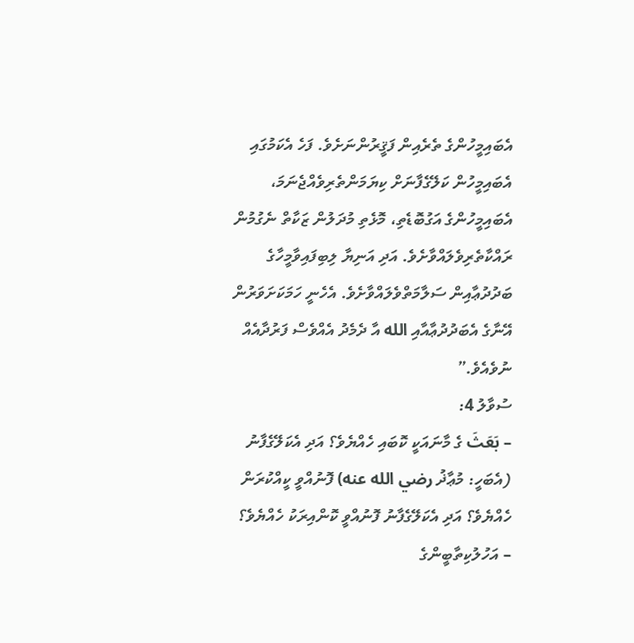އެބައިމީހުންގެ ތެރެއިން ފަޤީރުންނަށެވެ. ފަހެ އެކަމުގައި އެބައިމީހުން ކަލޭގެފާނަށް ކިޔަމަންތެރިވެއްޖެނަމަ، އެބައިމީހުންގެ އަގުބޮޑެތި، މޮޅެތި މުދަލުން ޒަކާތް ނެގުމުން ރައްކާތެރިވެލައްވާށެވެ. އަދި އަނިޔާ ލިބިފައިވާމީހާގެ ބަދުދުޢާއިން ސަލާމަތްވެލައްވާށެވެ. އެހެނީ ހަމަކަށަވަރުން އޭނާގެ އެބަދުދުޢާއާއި الله އާ ދެމެދު އެއްވެސް ފަރުދާއެއް ނުވެއެވެ.”
ސުވާލު 4:
– بَعَثَ ގެ މާނައަކީ ކޮބައި ހެއްޔެވެ؟ އަދި އެކަލޭގެފާނު (އެބަހީ: މުޢާޛު رضي الله عنه) ފޮނުއްވީ ކީއްކުރަން ހެއްޔެވެ؟ އަދި އެކަލޭގެފާނު ފޮނުއްވީ ކޮންއިރަކު ހެއްޔެވެ؟
– އަހުލުކިތާބީންގެ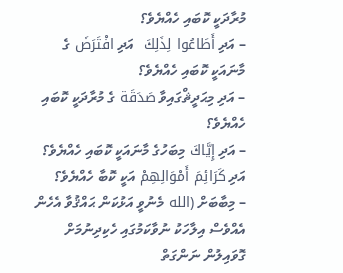މުރާދަކީ ކޮބައި ހެއްޔެވެ؟
– އަދި أَطَاعُوا لِذَلِكَ  އަދި افْتَرَضَ ގެ މާނައަކީ ކޮބައި ހެއްޔެވެ؟
– އަދި މިޙަދީޘްގައިވާ صَدَقَة ގެ މުރާދަކީ ކޮބައި ހެއްޔެވެ؟
– އަދި إِيَّاكَ މިބަހުގެ މާނައަކީ ކޮބައި ހެއްޔެވެ؟ އަދި كَرَائِمَ أَمْوَالِهِمْ އަކީ ކޮބާ ހެއްޔެވެ؟
– މިބާބަށް (الله މެނުވީ އަޅުކަން ޙައްޤުވާ އެހެން އެއްވެސް އިލާހަކު ނުވާކަމުގައި ހެކިދިނުމަށް ގޮވައިލުން ނަންގަތް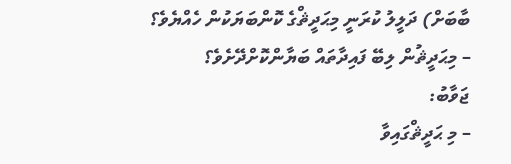ބާބަށް) ދަލީލު ކުރަނީ މިޙަދީޘްގެ ކޮންބަޔަކުން ހެއްޔެވެ؟
– މިޙަދީޘުން ލިބޭ ފައިދާތައް ބަޔާންކޮށްދޭށެވެ؟
ޖަވާބު:
– މި ޙަދީޘްގައިވާ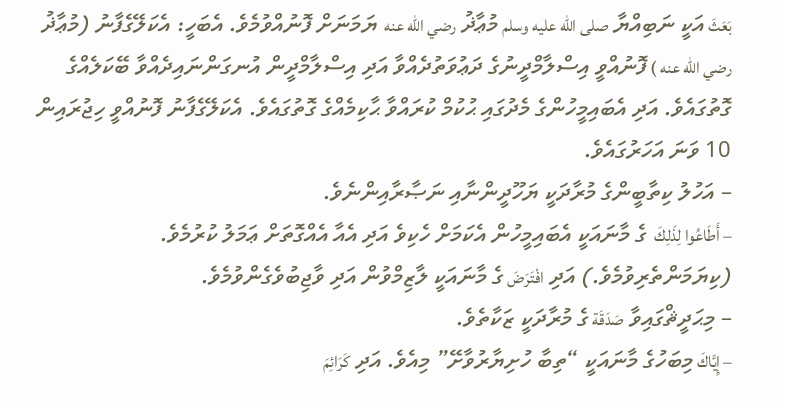بَعَثَ އަކީ ނަބިއްޔާ صلى الله عليه وسلم މުޢާޛު رضي الله عنه  ޔަމަނަށް ފޮނުއްވުމެވެ. އެބަހީ: އެކަލޭގެފާނު (މުޢާޛު رضي الله عنه ) ފޮނުއްވީ އިސްލާމްދީނުގެ ދަޢުވަތުދެއްވާ އަދި އިސްލާމްދީން އުނގަންނައިދެއްވާ ބޭކަލެއްގެ ގޮތުގައެވެ. އަދި އެބައިމީހުންގެ މެދުގައި ޙުކުމް ކުރައްވާ ޙާކިމެއްގެ ގޮތުގައެވެ. އެކަލޭގެފާނު ފޮނުއްވީ ހިޖުރައިން 10 ވަނަ އަހަރުގައެވެ.
– އަހުލު ކިތާބީންގެ މުރާދަކީ ޔަހޫދީންނާއި ނަޞާރާއިންނެވެ.
– أَطَاعُوا لِذَلِكَ  ގެ މާނައަކީ އެބައިމީހުން އެކަމަށް ހެކިވެ އަދި އެއާ އެއްގޮތަށް ޢަމަލު ކުރުމެވެ. (ކިޔަމަންތެރިވުމެވެ.) އަދި افْتَرَضَ ގެ މާނައަކީ ލާޒިމްވުން އަދި ވާޖިބުވެގެންވުމެވެ.
– މިޙަދީޘްގައިވާ صَدَقَة ގެ މުރާދަކީ ޒަކާތެވެ.
– إِيَّاكَ މިބަހުގެ މާނައަކީ “ތިބާ ހުށިޔާރުވާށޭ” މިއެވެ. އަދި كَرَائِمَ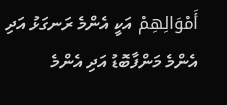أَمْوَالِهِمْ އަކީ އެންމެ ރަނގަޅު އަދި އެންމެ މަންފާބޮޑު އަދި އެންމެ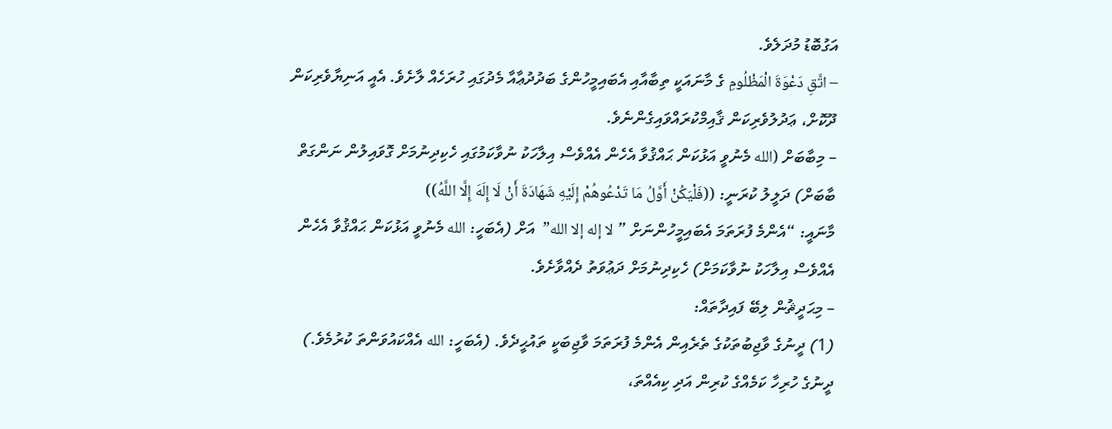އަގުބޮޑު މުދަލެވެ.
– اتَّقِ دَعْوَةَ الْمَظْلُومِ ގެ މާނައަކީ ތިބާއާއި އެބައިމީހުންގެ ބަދުދުޢާއާ މެދުގައި ހުރަހެއް ލާށެވެ. އެއީ އަނިޔާވެރިކަން ދޫކޮށް، ޢަދުލުވެރިކަން ޤާއިމްކުރައްވައިގެންނެވެ.
– މިބާބަށް (الله މެނުވީ އަޅުކަން ޙައްޤުވާ އެހެން އެއްވެސް އިލާހަކު ނުވާކަމުގައި ހެކިދިނުމަށް ގޮވައިލުން ނަންގަތް ބާބަށް) ދަލީލު ކުރަނީ: ((فَلْيَكُنْ أَوَّلُ مَا تَدْعُوهُمْ إِلَيْهِ شَهَادَةَ أَنْ لَا إِلَهَ إِلَّا اللَّهُ))
މާނައީ: “އެންމެ ފުރަތަމަ އެބައިމީހުންނަށް ” لا إله إلا الله”  އަށް (އެބަހީ: الله މެނުވީ އަޅުކަން ޙައްޤުވާ އެހެން އެއްވެސް އިލާހަކު ނުވާކަމަށް) ހެކިދިނުމަށް ދަޢުވަތު ދެއްވާށެވެ.
– މިޙަދީޘުން ލިބޭ ފައިދާތައް:
(1) ދީނުގެ ވާޖިބުތަކުގެ ތެރެއިން އެންމެ ފުރަތަމަ ވާޖިބަކީ ތައުޙީދެވެ. (އެބަހީ: الله އެއްކައުވަންތަ ކުރުމެވެ.) ދީނުގެ ހުރިހާ ކަމެއްގެ ކުރިން އަދި ކިއެއްތަ،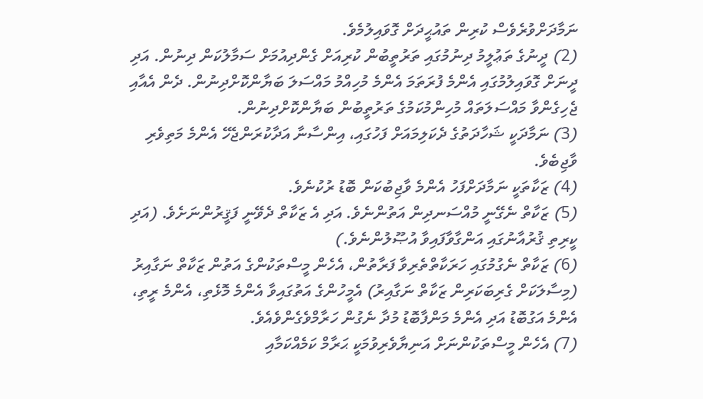ނަމާދަށްވުރެވެސް ކުރިން ތައުޙީދަށް ގޮވައިލުމެވެ.
(2) ދީނުގެ ތަޢުލީމު ދިނުމުގައި ތަރުތީބުން ކުރިއަށް ގެންދިއުމަށް ސަމާލުކަން ދިނުން. އަދި ދީނަށް ގޮވައިލުމުގައި އެންމެ ފުރަތަމަ އެންމެ މުހިއްމު މައްސަލަ ބަޔާންކޮށްދިނުން. ދެން އެއާއި ޖެހިގެންވާ މައްސަލަތައް މުހިންމުކަމުގެ ތަރުތީބުން ބަޔާންކޮށްދިނުން.
(3) ނަމާދަކީ ޝަހާދަތުގެ ދެކަލިމައަށް ފަހުގައި، އިންސާނާ އަދާކުރަންޖެހޭ އެންމެ މަތިވެރި ވާޖިބެވެ.
(4) ޒަކާތަކީ ނަމާދަށްފަހު އެންމެ ވާޖިބުކަން ބޮޑު ރުކުނެވެ.
(5) ޒަކާތް ނެގޭނީ މުއްސަނދިން އަތުންނެވެ. އަދި އެ ޒަކާތް ދެވޭނީ ފަޤީރުންނަށެވެ. (އަދި ކީރިތި ޤުރުއާނުގައި އަންގާވާފައިވާ އުޞޫލުންނެވެ.)
(6) ޒަކާތް ނެގުމުގައި ހަރަކާތްތެރިވާ ފަރާތުން، އެހެން މީސްތަކުންގެ އަތުން ޒަކާތް ނަގާއިރު (މިސާލަކަށް ގެރިބަކަރިން ޒަކާތް ނަގާއިރު) އެމީހުންގެ އަތުގައިވާ އެންމެ މޮޅެތި، އެންމެ ރީތި، އެންމެ އަގުބޮޑު އަދި އެންމެ މަންފާބޮޑު މުދާ ނެގުން ހަރާމްވެގެންވެއެވެ.
(7) އެހެން މީސްތަކުންނަށް އަނިޔާވެރިވުމަކީ ޙަރާމް ކަމެއްކަމާއި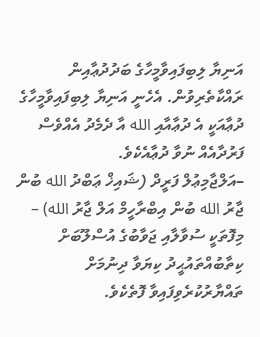އަނިޔާ ލިބިފައިވާމީހާގެ ބަދުދުޢާއިން ރައްކާތެރިވުން. އެހެނީ އަނިޔާ ލިބިފައިވާމީހާގެ ދުޢާއަކީ އެ ދުޢާއާއި الله އާ ދެމެދު އެއްވެސް ފަރުދާއެއް ނުވާ ދުޢާއެކެވެ.
–އަލްޖާމިޢުލް ފަރީދް (ޝައިޚް ޢަބްދު الله ބުން ޖާރު الله ބުން އިބްރާހީމް އަލް ޖާރު الله) –
މިފޮތަކީ ސުވާލާއި ޖަވާބުގެ އުސްލޫބަށް ކިތާބުއްތައުޙީދު ކިޔަވާ ދިނުމަށް ތައްޔާރުކުރެވިފައިވާ ފޮތެކެވެ.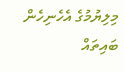މިލިޔުމުގެ އެހެނިހެން ބައިތައް